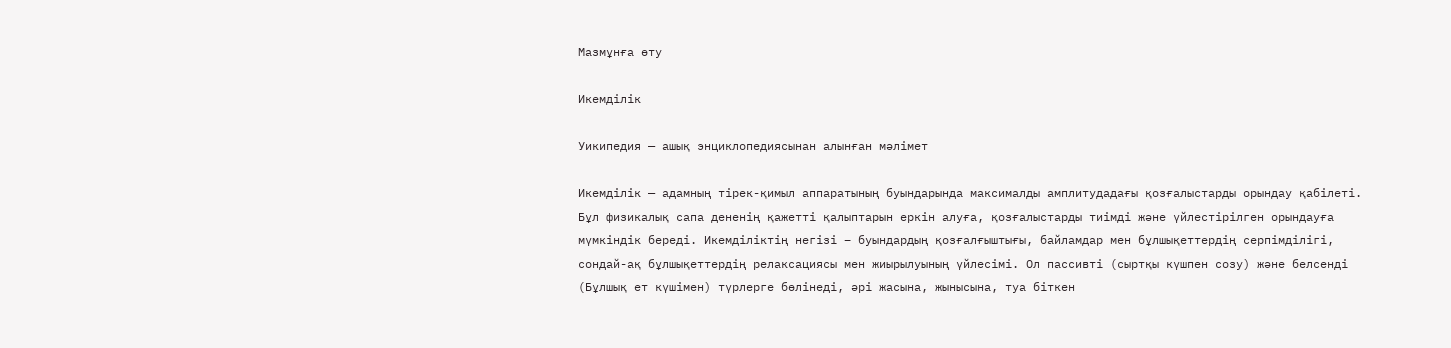Мазмұнға өту

Икемділік

Уикипедия — ашық энциклопедиясынан алынған мәлімет

Икемділік — адамның тірек-қимыл аппаратының буындарында максималды амплитудадағы қозғалыстарды орындау қабілеті. Бұл физикалық сапа дененің қажетті қалыптарын еркін алуға, қозғалыстарды тиімді және үйлестірілген орындауға мүмкіндік береді. Икемділіктің негізі – буындардың қозғалғыштығы, байламдар мен бұлшықеттердің серпімділігі, сондай-ақ бұлшықеттердің релаксациясы мен жиырылуының үйлесімі. Ол пассивті (сыртқы күшпен созу) және белсенді (Бұлшық ет күшімен) түрлерге бөлінеді, әрі жасына, жынысына, туа біткен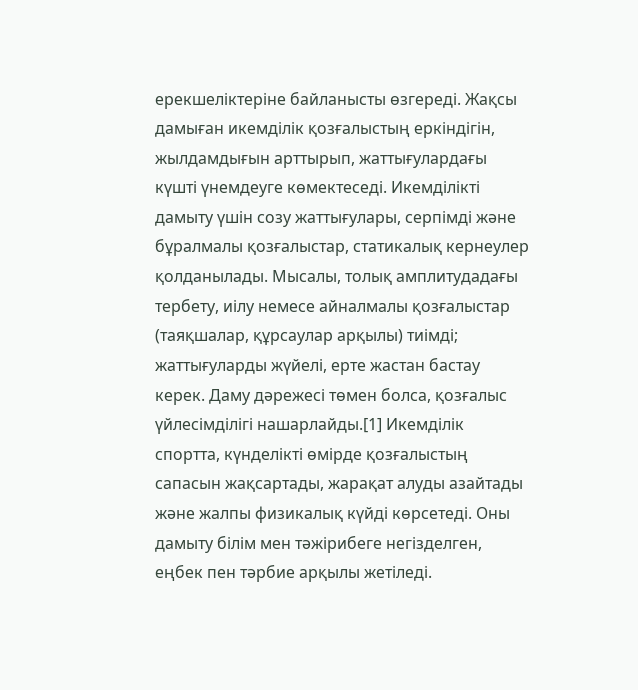ерекшеліктеріне байланысты өзгереді. Жақсы дамыған икемділік қозғалыстың еркіндігін, жылдамдығын арттырып, жаттығулардағы күшті үнемдеуге көмектеседі. Икемділікті дамыту үшін созу жаттығулары, серпімді және бұралмалы қозғалыстар, статикалық кернеулер қолданылады. Мысалы, толық амплитудадағы тербету, иілу немесе айналмалы қозғалыстар (таяқшалар, құрсаулар арқылы) тиімді; жаттығуларды жүйелі, ерте жастан бастау керек. Даму дәрежесі төмен болса, қозғалыс үйлесімділігі нашарлайды.[1] Икемділік спортта, күнделікті өмірде қозғалыстың сапасын жақсартады, жарақат алуды азайтады және жалпы физикалық күйді көрсетеді. Оны дамыту білім мен тәжірибеге негізделген, еңбек пен тәрбие арқылы жетіледі.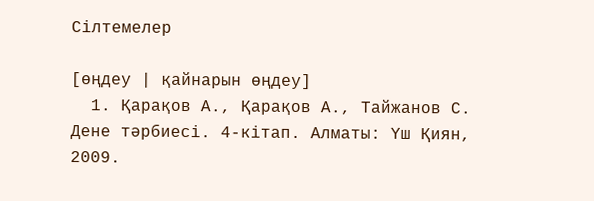Сілтемелер

[өңдеу | қайнарын өңдеу]
  1. Қарақов А., Қарақов А., Тайжанов С. Дене тәрбиесі. 4-кітап. Алматы: Үш Қиян, 2009.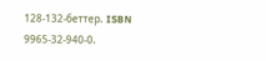128-132-беттер. ISBN 9965-32-940-0.